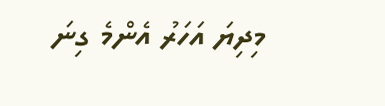މިދިޔަ އަހަރު އެންމެ ގިނަ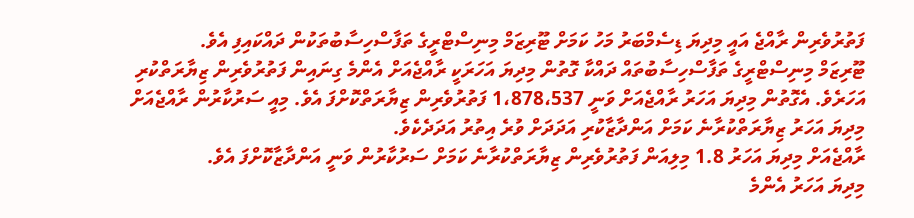ފަތުރުވެރިން ރާއްޖެ އައީ މިދިޔަ ޑިސެމްބަރު މަހު ކަމަށް ޓޫރިޒަމް މިނިސްޓްރީގެ ތަފާސްހިސާބުތަކުން ދައްކައިފި އެވެ.
ޓޫރިޒަމް މިނިސްޓްރީގެ ތަފާސްހިސާބުތައް ދައްކާ ގޮތުން މިދިޔަ އަހަރަކީ ރާއްޖެއަށް އެންމެ ގިނައިން ފަތުރުވެރިން ޒިޔާރަތްކުރި އަހަރެވެ. އެގޮތުން މިދިޔަ އަހަރު ރާއްޖެއަށް ވަނީ 1،878،537 ފަތުރުވެރިން ޒިޔާރަތްކޮށްފަ އެވެ. މިއީ ސަރުކާރުން ރާއްޖެއަށް މިދިޔަ އަހަރު ޒިޔާރަތްކުރާނެ ކަމަށް އަންދާޒާކުރި އަދަދަށް ވުރެ އިތުރު އަދަދެކެވެ.
ރާއްޖެއަށް މިދިޔަ އަހަރު 1.8 މިލިއަން ފަތުރުވެރިން ޒިޔާރަތްކުރާނެ ކަމަށް ސަރުކާރުން ވަނީ އަންދާޒާކޮށްފަ އެވެ.
މިދިޔަ އަހަރު އެންމެ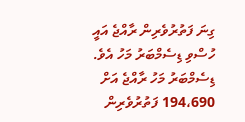ގިނަ ފަތުރުވެރިން ރާއްޖެ އައީ ހުސްވި ޑިސެމްބަރު މަހު އެވެ. ޑިސެމްބަރު މަހު ރާއްޖެ އަށް 194،690 ފަތުރުވެރިން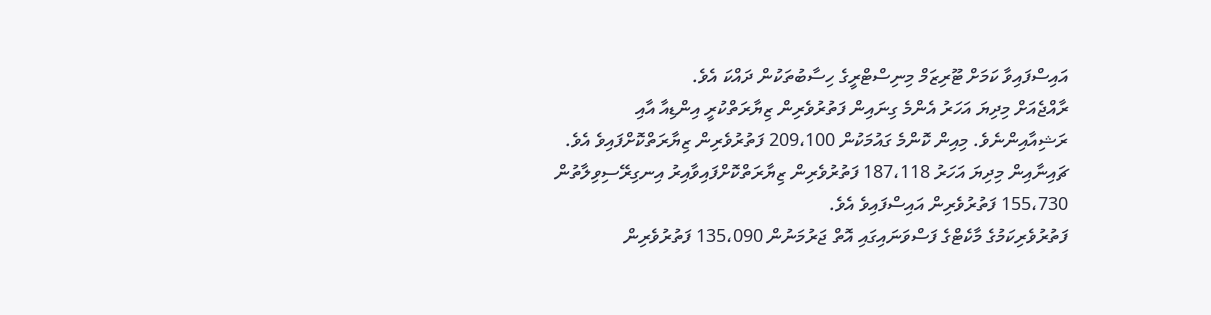އައިސްފައިވާ ކަމަށް ޓޫރިޒަމް މިނިސްޓްރީގެ ހިސާބުތަކުން ދައްކަ އެވެ.
ރާއްޖެއަށް މިދިޔަ އަހަރު އެންމެ ގިނައިން ފަތުރުވެރިން ޒިޔާރަތްކުރީ އިންޑިއާ އާއި ރަޝިއާއިންނެވެ. މިއިން ކޮންމެ ގައުމަކުން 209،100 ފަތުރުވެރިން ޒިޔާރަތްކޮށްފައިވެ އެވެ.
ޗައިނާއިން މިދިޔަ އަހަރު 187،118 ފަތުރުވެރިން ޒިޔާރަތްކޮށްފައިވާއިރު އިނގިރޭސިވިލާތުން 155،730 ފަތުރުވެރިން އައިސްފައިވެ އެވެ.
ފަތުރުވެރިކަމުގެ މާކެޓްގެ ފަސްވަނައިގައި އޮތް ޖަރުމަނުން 135،090 ފަތުރުވެރިން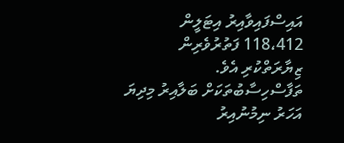އައިސްފައިވާއިރު އިޓަލީން 118،412 ފަތުރުވެރިން ޒިޔާރަތްކުރި އެވެ.
ތަފާސްހިސާބުތަކަށް ބަލާއިރު މިދިޔަ އަހަރު ނިމުނުއިރު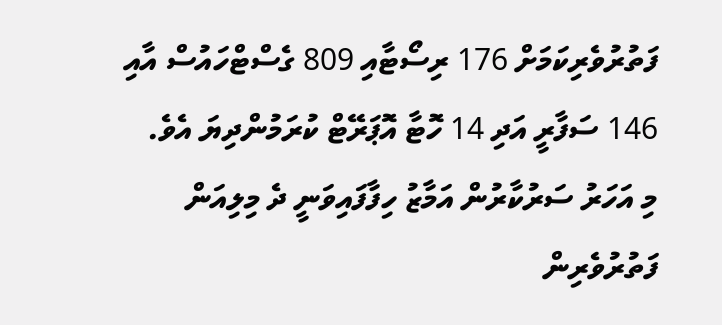ފަތުރުވެރިކަމަށް 176 ރިސޯޓާއި 809 ގެސްޓްހައުސް އާއި 146 ސަފާރީ އަދި 14 ހޮޓާ އޮޕަރޭޓް ކުރަމުންދިޔަ އެވެ.
މި އަހަރު ސަރުކާރުން އަމާޒު ހިފާފައިވަނީ ދެ މިލިއަން ފަތުރުވެރިން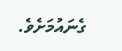ގެނައުމަށެވެ.